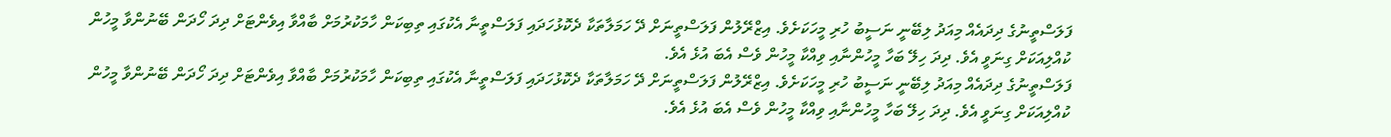ފަލަސްތީނުގެ ދިދައެއް މިއަދު ލިބޭނީ ނަސީބު ހުރި މީހަކަށެވެ. އިޒްރޭލުން ފަލަސްތީނަށް ދޭ ހަމަލާތަކާ ދެކޮޅުހަދައި ފަލަސްތީނާ އެކުގައި ތިބިކަން ހާމަކުރުމަށް ބާއްވާ އިވެންޓަށް ދިދަ ހޯދަން ބޭނުންވާ މީހުން ކުއްލިއަކަށް ގިނަވީ އެވެ. ދިދަ ހިލޭ ބަހާ މީހުންނާއި ވިއްކާ މީހުން ވެސް އެބަ އުޅެ އެވެ.
ފަލަސްތީނުގެ ދިދައެއް މިއަދު ލިބޭނީ ނަސީބު ހުރި މީހަކަށެވެ. އިޒްރޭލުން ފަލަސްތީނަށް ދޭ ހަމަލާތަކާ ދެކޮޅުހަދައި ފަލަސްތީނާ އެކުގައި ތިބިކަން ހާމަކުރުމަށް ބާއްވާ އިވެންޓަށް ދިދަ ހޯދަން ބޭނުންވާ މީހުން ކުއްލިއަކަށް ގިނަވީ އެވެ. ދިދަ ހިލޭ ބަހާ މީހުންނާއި ވިއްކާ މީހުން ވެސް އެބަ އުޅެ އެވެ.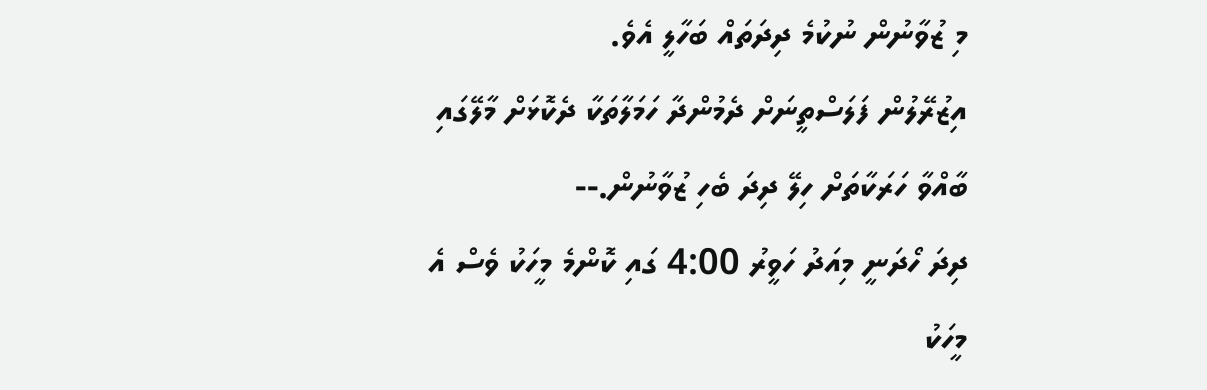މި ޒުވާނުން ނުކުމެ ދިދަތައް ބަހާލީ އެވެ.
އިޒުރޭލުން ފަލަސްތީނަށް ދެމުންދާ ހަމަލާތަކާ ދެކޮޅަށް މާލޭގައި ބާއްވާ ހަރަކާތަށް ހިލޭ ދިދަ ބެހި ޒުވާނުން.--
ދިދަ ހޯދަނީ މިއަދު ހަވީރު 4:00 ގައި ކޮންމެ މީހަކު ވެސް އެ މީހަކު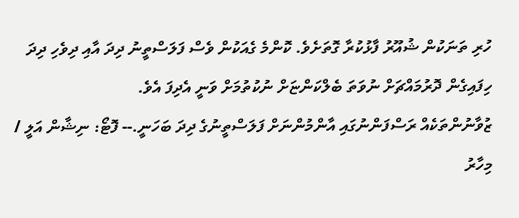ހުރި ތަނަކުން ޝުއޫރު ފާޅުކުރާ ގޮތަށެވެ. ކޮންމެ ގެއަކުން ވެސް ފަލަސްތީނު ދިދަ އާއި ދިވެހި ދިދަ ހިފައިގެން ދޮރުމައްޗަށް ނުވަތަ ބެލްކަންޏަށް ނުކުތުމަށް ވަނީ އެދިފަ އެވެ.
ޒުވާނުންތަކެއް ރަސްފަންނުގައި އާންމުންނަށް ފަލަސްތީނުގެ ދިދަ ބަހަނީ.-- ފޮޓޯ: ނިޝާން އަލީ / މިހާރު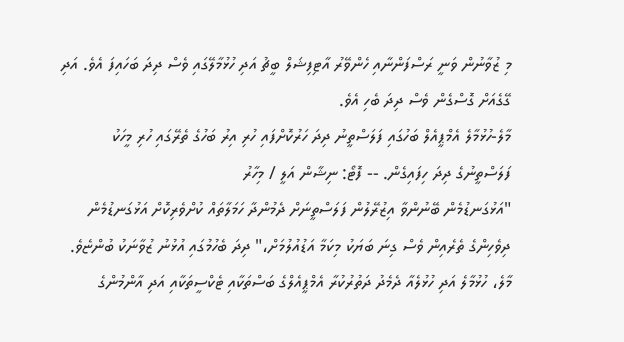މި ޒުވާނުން ވަނީ ރަސްފަންނާއި ހެންވޭރު އާޓިފިޝަލް ބީޗު އަދި ހުޅުމާލޭގައި ވެސް ދިދަ ބަހައިފަ އެވެ. އަދި ގޭގެއަށް ގޮސްގެން ވެސް ދިދަ ބެހި އެވެ.
މާލެ-ހުޅުމާލެ އެމްޕީއެލް ބަހުގައި ފަލަސްތީނު ދިދަ ހަރުކޮށްފައި ހުރި އިރު ބަހުގެ ތެރޭގައި ހުރި މީހަކު ފަލަސްތީނުގެ ދިދަ ހިފައިގެން. -- ފޮޓޯ: ނިޝާން އަލީ / މިހާރު
"އަޅުގަނޑުމެން ބޭނުންވާ އިޒުރޭލުން ފަލަސްތީނަށް ދެމުންދާ ހަމަލާތައް ކުށްވެރިކޮށް އަޅުގަނޑުމެން ދިވެހިންގެ ތެރެއިން ވެސް ގިނަ ބަޔަކު މިކަމާ އަޑުއުލުމަށް،" ދިދަ ބެހުމުގައި އުޅުނު ޒުވާނަކު ބުންޏެވެ.
މާލެ، ހުޅުމާލެ އަދި ހުޅުލެއާ ދެމެދު ދަތުރުކުރާ އެމްޕީއެލްގެ ބަސްތަކާއި ޓެކްސީތަކާއި އަދި އާންމުންގެ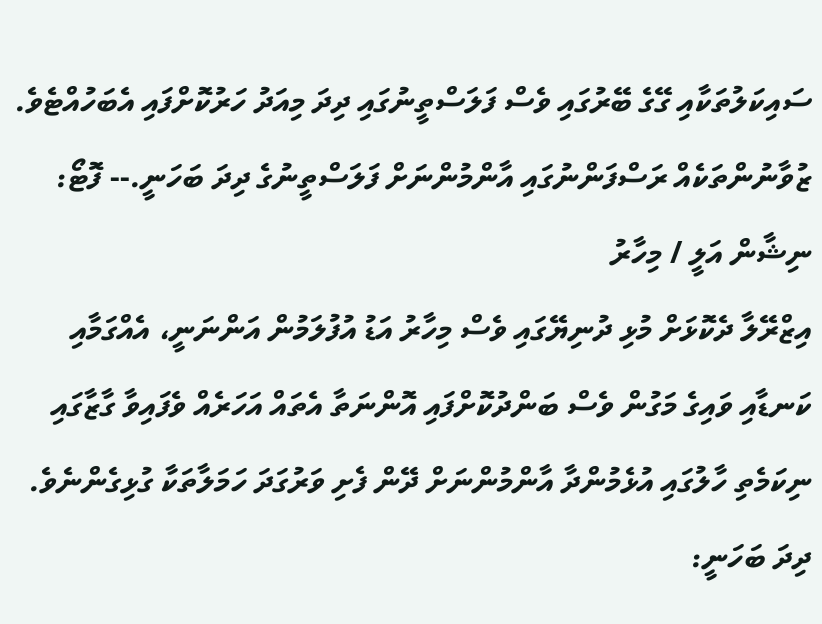ސައިކަލުތަކާއި ގޭގެ ބޭރުގައި ވެސް ފަލަސްތީނުގައި ދިދަ މިއަދު ހަރުކޮށްފައި އެބަހުއްޓެވެ.
ޒުވާނުންތަކެއް ރަސްފަންނުގައި އާންމުންނަށް ފަލަސްތީނުގެ ދިދަ ބަހަނީ.-- ފޮޓޯ: ނިޝާން އަލީ / މިހާރު
އިޒްރޭލާ ދެކޮޅަށް މުޅި ދުނިޔޭގައި ވެސް މިހާރު އަޑު އުފުލަމުން އަންނަނީ، އެއްގަމާއި ކަނޑާއި ވައިގެ މަގުން ވެސް ބަންދުކޮށްފައި އޮންނަތާ އެތައް އަހަރެއް ވެފައިވާ ގާޒާގައި ނިކަމެތި ހާލުގައި އުޅެމުންދާ އާންމުންނަށް ދޭން ފެށި ވަރުގަދަ ހަމަލާތަކާ ގުޅިގެންނެވެ.
ދިދަ ބަހަނީ: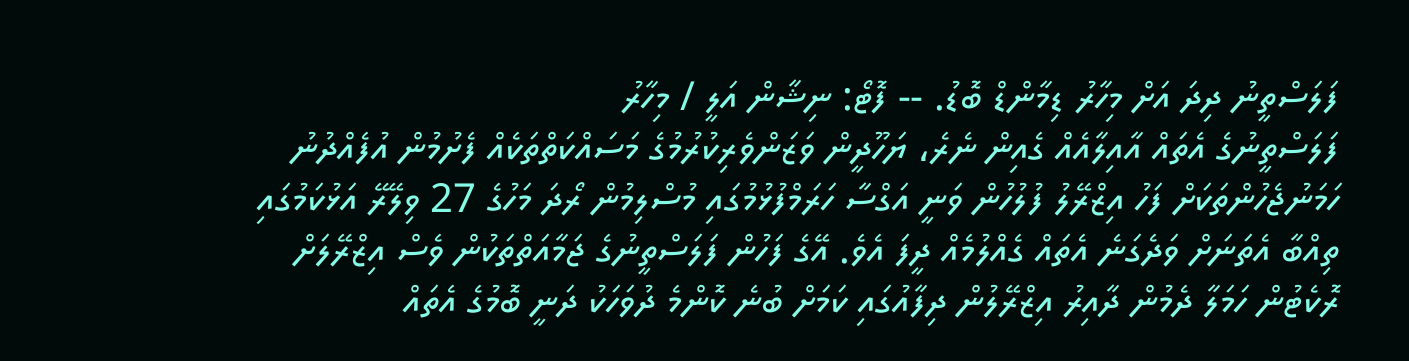ފަލަސްތީނު ދިދަ އަށް މިހާރު ޑިމާންޑް ބޮޑު. -- ފޮޓޯ: ނިޝާން އަލީ / މިހާރު
ފަލަސްތީނުގެ އެތައް އާއިލާއެއް ގެއިން ނެރެ، ޔަހޫދީން ވަޒަންވެރިކުރުމުގެ މަސައްކަތްތަކެއް ފެށުމުން އުފެއްދުނު ހަމަނުޖެހުންތަކަށް ފަހު އިޒްރޭލު ފުލުހުން ވަނީ އަގްސާ ހަރަމްފުޅުމުގައި މުސްލިމުން ރޯދަ މަހުގެ 27 ވިލޭރޭ އަޅުކަމުގައި ތިއްބާ އެތަނަށް ވަދެގަނެ އެތައް ގެއްލުމެއް ދީފަ އެވެ. އޭގެ ފަހުން ފަލަސްތީނުގެ ޖަމާއަތްތަކުން ވެސް އިޒްރޭލަށް ރޮކެޓުން ހަމަލާ ދެމުން ދާއިރު އިޒްރޭލުން ދިފާއުގައި ކަމަށް ބުނެ ކޮންމެ ދުވަހަކު ދަނީ ބޮމުގެ އެތައް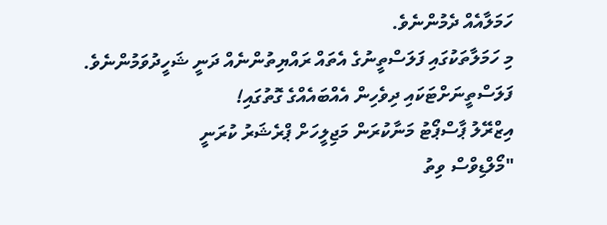ހަމަލާއެއް ދެމުންނެވެ.
މި ހަމަލާތަކުގައި ފަލަސްތީނުގެ އެތައް ރައްޔިތުންނެއް ދަނީ ޝަހީދުވަމުންނެވެ.
ފަލަސްތީނަށްޓަކައި ދިވެހިން އެއްބައެއްގެ ގޮތުގައި!
އިޒްރޭލު ޕާސްޕޯޓު މަނާކުރަން މަޖިލީހަށް ޕްރެޝަރު ކުރަނީ
"މޯލްޑިވްސް ވިތު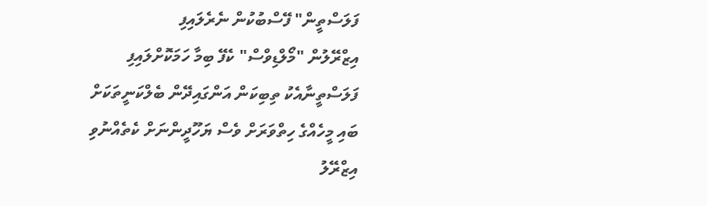ފަލަސްތީން" ފޭސްބުކުން ނެރެލައިފި
އިޒްރޭލުން "މޯލްޑިވްސް" ކެފޭ ބިމާ ހަމަކޮށްލައިފި
ފަލަސްތީނާއެކު ތިބިކަން އަންގައިދޭން ބެލްކަނީތަކަށް
ބައި މީހެއްގެ ހިތްވަރަށް ވެސް ޔަހޫދީންނަށް ކެތެއްނުވި
އިޒްރޭލު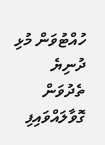ހުއްޓުވަން މުޅި ދުނިޔެ ތެދުވަން ގޮވާލައްވައިފި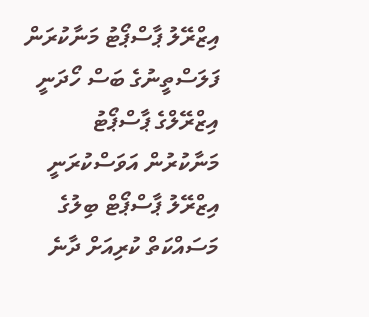އިޒްރޭލު ޕާސްޕޯޓު މަނާކުރަން ފަލަސްތީނުގެ ބަސް ހޯދަނީ
އިޒްރޭލްގެ ޕާސްޕޯޓު މަނާކުރުން އަވަސްކުރަނީ
އިޒްރޭލު ޕާސްޕޯޓް ބިލުގެ މަސައްކަތް ކުރިއަށް ދާނެ